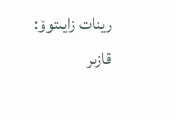رينات زايىتوۆ: قازىر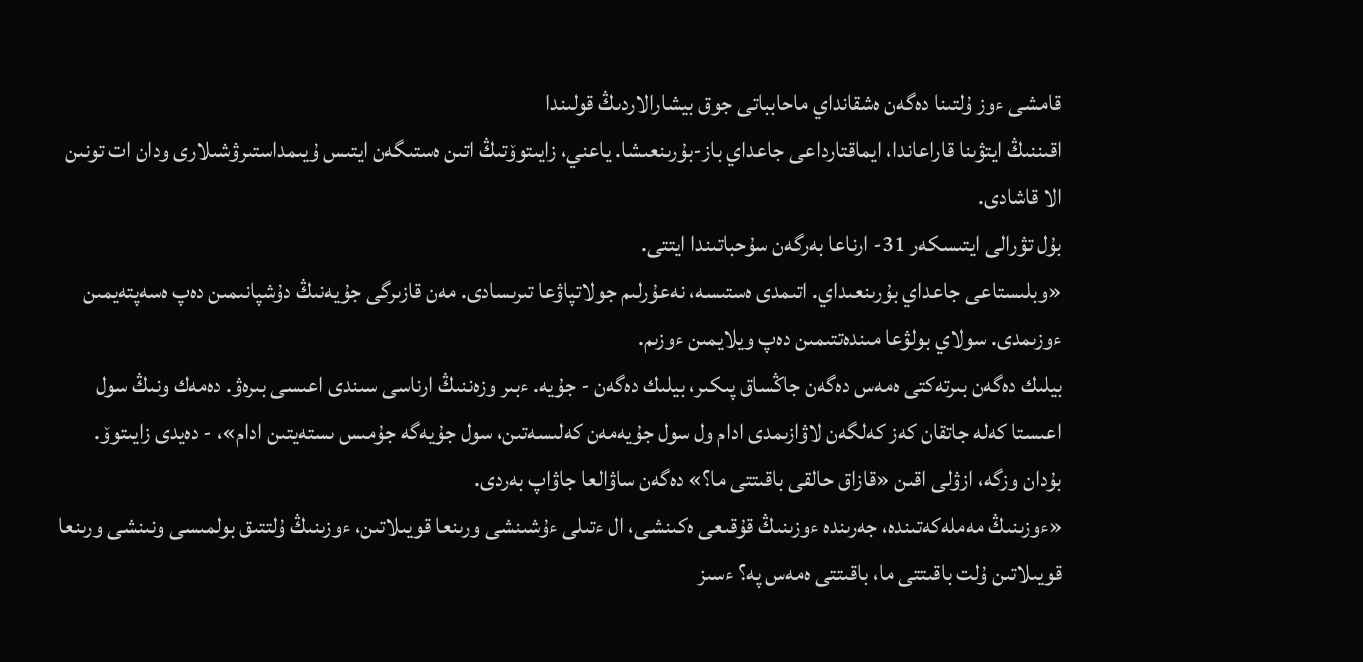قامشى ءوز ۇلتىنا دەگەن ەشقانداي ماحابباتى جوق بيشارالاردىڭ قولىندا
اقىننىڭ ايتۋىنا قاراعاندا، ايماقتارداعى جاعداي باز-بۇرىنعىشا. ياعني، زايىتوۆتىڭ اتىن ەستىگەن ايتىس ۇيىمداستىرۋشىلارى ودان ات تونىن الا قاشادى.
بۇل تۋرالى ايتىسكەر 31- ارناعا بەرگەن سۇحباتىندا ايتتى.
«وبلىستاعى جاعداي بۇرىنعىداي. اتىمدى ەستىسە، نەعۇرلىم جولاتپاۋعا تىرىسادى. مەن قازىرگى جۇيەنىڭ دۇشپانىمىن دەپ ەسەپتەيمىن ءوزىمدى. سولاي بولۋعا مىندەتتىمىن دەپ ويلايمىن ءوزىم.
بيلىك دەگەن بىرتەكتى ەمەس دەگەن جاڭساق پىكىر، بيلىك دەگەن - جۇيە. ءبىر وزەننىڭ ارناسى سىندى اعىسى بىرەۋ. دەمەك ونىڭ سول اعىستا كەلە جاتقان كەز كەلگەن لاۋازىمدى ادام ول سول جۇيەمەن كەلىسەتىن، سول جۇيەگە جۇمىس ىستەيتىن ادام»، - دەيدى زايىتوۆ.
بۇدان وزگە، ازۋلى اقىن «قازاق حالقى باقىتتى ما؟» دەگەن ساۋالعا جاۋاپ بەردى.
«ءوزىنىڭ مەملەكەتىندە، جەرىندە ءوزىنىڭ قۇقىعى ەكىنشى، ال ءتىلى ءۇشىنشى ورىنعا قويىلاتىن، ءوزىنىڭ ۇلتتىق بولمىسى ونىنشى ورىنعا قويىلاتىن ۇلت باقىتتى ما، باقىتتى ەمەس پە؟ ءسىز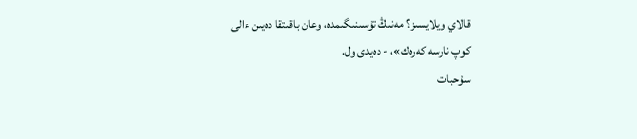قالاي ويلايسىز؟ مەنىڭ تۇسىنىگىمدە، وعان باقىتقا دەيىن ءالى كوپ نارسە كەرەك»، - دەيدى ول.
سۇحبات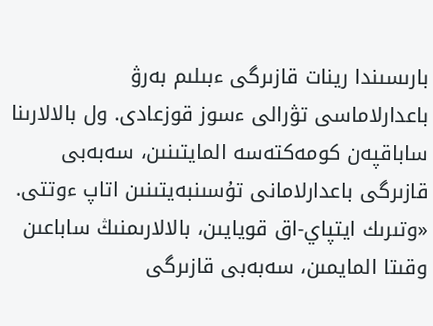بارىسىندا رينات قازىرگى ءبىلىم بەرۋ باعدارلاماسى تۋرالى ءسوز قوزعادى. ول بالالارىنا ساباقپەن كومەكتەسە المايتىنىن، سەبەبى قازىرگى باعدارلامانى تۇسىنبەيتىنىن اتاپ ءوتتى.
«وتىرىك ايتپاي-اق قويايىن، بالالارىمنىڭ ساباعىن وقىتا المايمىن، سەبەبى قازىرگى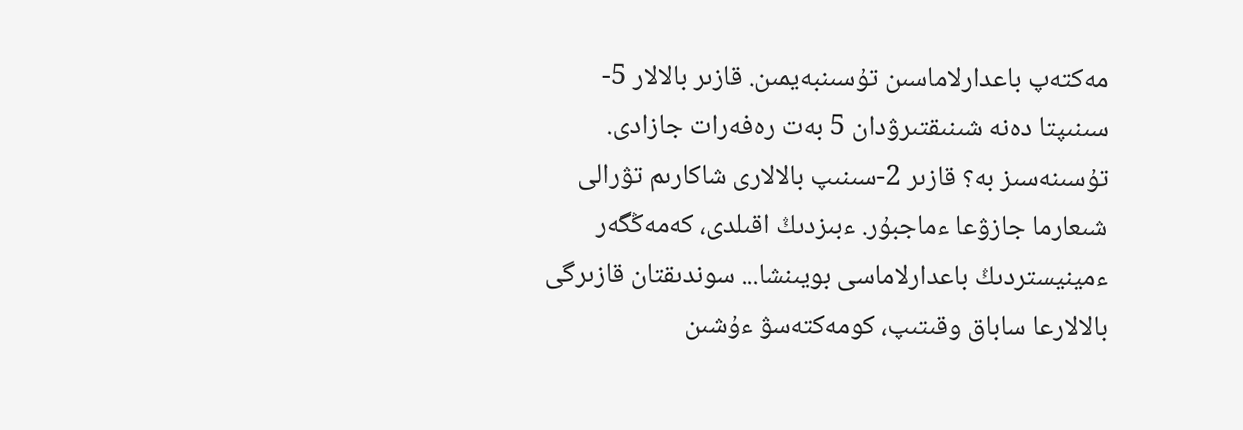مەكتەپ باعدارلاماسىن تۇسىنبەيمىن. قازىر بالالار 5-سىنىپتا دەنە شىنىقتىرۋدان 5 بەت رەفەرات جازادى. تۇسىنەسىز بە؟ قازىر 2-سىنىپ بالالارى شاكارىم تۋرالى شىعارما جازۋعا ءماجبۇر. ءبىزدىڭ اقىلدى، كەمەڭگەر ءمينيستردىڭ باعدارلاماسى بويىنشا... سوندىقتان قازىرگى بالالارعا ساباق وقىتىپ، كومەكتەسۋ ءۇشىن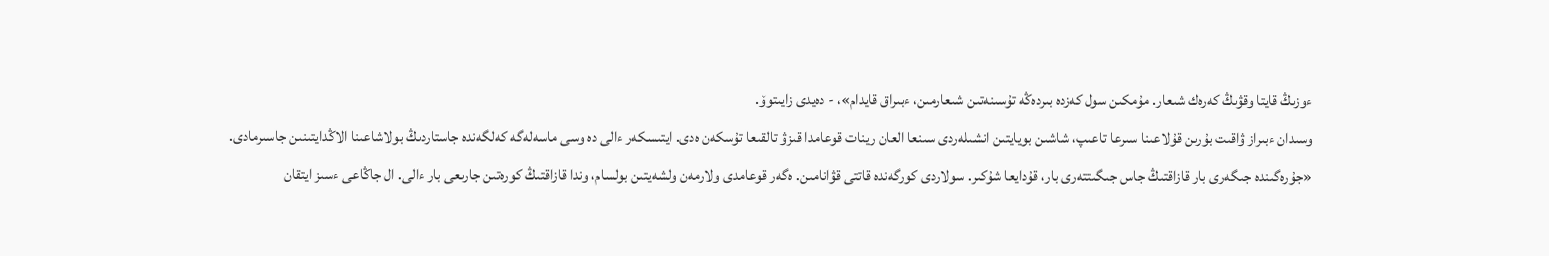ءوزىڭ قايتا وقۋىڭ كەرەك شىعار. مۇمكىن سول كەزدە بىردەڭە تۇسىنەتىن شىعارمىن، ءبىراق قايدام»، - دەيدى زايىتوۆ.
وسىدان ءبىراز ۋاقىت بۇرىن قۇلاعىنا سىرعا تاعىپ، شاشىن بويايتىن انشىلەردى سىنعا العان رينات قوعامدا قىزۋ تالقىعا تۇسكەن ەدى. ايتىسكەر ءالى دە وسى ماسەلەگە كەلگەندە جاستاردىڭ بولاشاعىنا الاڭدايتىنىن جاسىرمادى.
«جۇرەگىندە جىگەرى بار قازاقتىڭ جاس جىگىتتەرى بار، قۇدايعا شۇكىر. سولاردى كورگەندە قاتتى قۋانامىن. ەگەر قوعامدى ولارمەن ولشەيتىن بولسام، وندا قازاقتىڭ كورەتىن جارىعى بار ءالى. ال جاڭاعى ءسىز ايتقان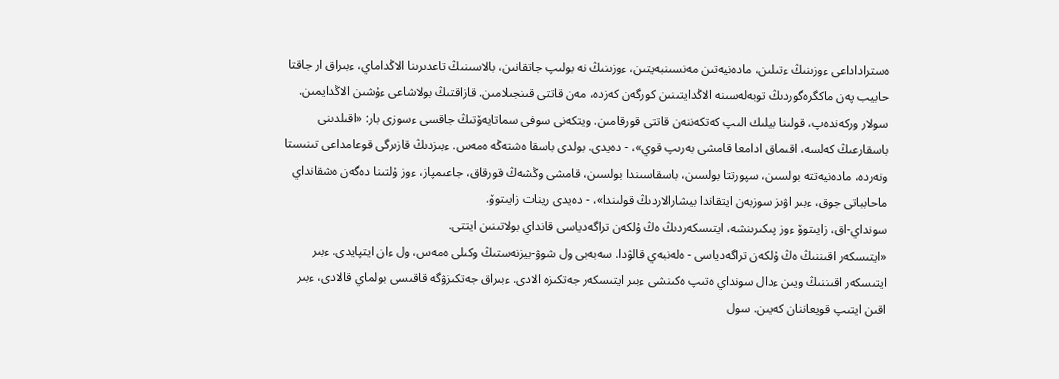ەستراداداعى ءوزىنىڭ ءتىلىن، مادەنيەتىن مەنسىنبەيتىن، ءوزىنىڭ نە بولىپ جاتقانىن، بالاسىنىڭ تاعدىرىنا الاڭداماي، ءبىراق ار جاقتا حابيب پەن ماكگرەگوردىڭ توبەلەسىنە الاڭدايتىنىن كورگەن كەزدە، مەن قاتتى قىنجىلامىن. قازاقتىڭ بولاشاعى ءۇشىن الاڭدايمىن. سولار وركەندەپ، قولىنا بيلىك الىپ كەتكەننەن قاتتى قورقامىن. ويتكەنى سوفى سماتايەۆتىڭ جاقسى ءسوزى بار: «اقىلدىنى باسقارعىڭ كەلسە، اقىماق ادامعا قامشى بەرىپ قوي»، - دەيدى. بولدى باسقا ەشتەڭە ەمەس. ءبىزدىڭ قازىرگى قوعامداعى تىنىستا ونەردە، مادەنيەتتە بولسىن، سپورتتا بولسىن، باسقاسىندا بولسىن، قامشى وڭشەڭ قورقاق، جاعىمپاز، ءوز ۇلتىنا دەگەن ەشقانداي ماحابباتى جوق، ءبىر اۋىز سوزبەن ايتقاندا بيشارالاردىڭ قولىندا»، - دەيدى رينات زايىتوۆ.
سونداي-اق، زايىتوۆ ءوز پىكىرىنشە، ايتىسكەردىڭ ەڭ ۇلكەن تراگەدياسى قانداي بولاتىنىن ايتتى.
«ايتىسكەر اقىننىڭ ەڭ ۇلكەن تراگەدياسى - ەلەنبەي قالۋدا. سەبەبى ول شوۋ-بيزنەستىڭ وكىلى ەمەس، ول ءان ايتپايدى. ءبىر ايتىسكەر اقىننىڭ ويىن ءدال سونداي ەتىپ ەكىنشى ءبىر ايتىسكەر جەتكىزە الادى. ءبىراق جەتكىزۋگە قاقىسى بولماي قالادى، ءبىر اقىن ايتىپ قويعاننان كەيىن. سول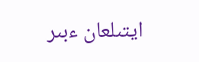ايتىلعان ءبىر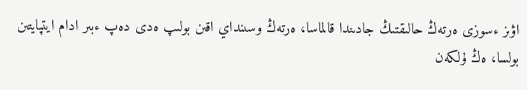اۋىز ءسوزى ەرتەڭ حالىقتىڭ جادىندا قالماسا، ەرتەڭ وسىنداي اقىن بولىپ ەدى دەپ ءبىر ادام ايتپايتىن بولسا، ەڭ ۇلكەن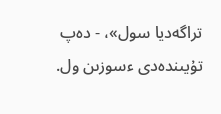تراگەديا سول»، - دەپ تۇيىندەدى ءسوزىن ول.